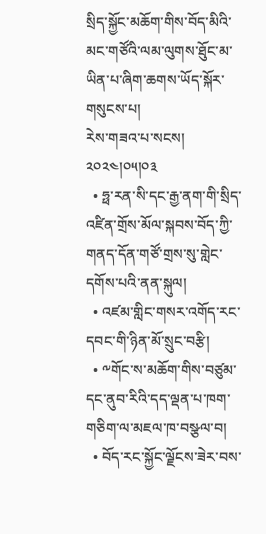སྲིད་སྐྱོང་མཆོག་གིས་བོད་མིའི་མང་གཙོའི་ལམ་ལུགས་ཐོུང་མ་ཡིན་པ་ཞིག་ཆགས་ཡོད་སྐོར་གསུངས་པ།
རེས་གཟའ་པ་སངས། ༢༠༢༤།༠༥།༠༣
  • ཧྥ་རན་སི་དང་རྒྱ་ནག་གི་སྲིད་འཛིན་གྲོས་མོལ་སྐབས་བོད་ཀྱི་གནད་དོན་གཙོ་གྲས་སུ་གླེང་དགོས་པའི་ནན་སྐུལ།
  • འཛམ་གླིང་གསར་འགོད་རང་དབང་གི་ཉིན་མོ་སྲུང་བརྩི།
  • ༸གོང་ས་མཆོག་གིས་བཙུམ་དང་ནུབ་རིའི་དད་ལྡན་པ་ཁག་གཅིག་ལ་མཇལ་ཁ་བསྩལ་བ།
  • བོད་རང་སྐྱོང་ལྗོངས་ཟེར་བས་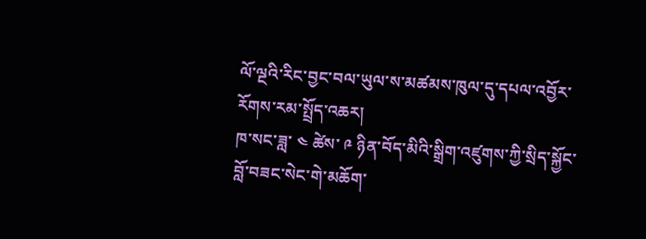ལོ་ལྔའི་རིང་བྱང་བལ་ཡུལ་ས་མཚམས་ཁུལ་དུ་དཔལ་འབྱོར་རོགས་རམ་སྤྲོད་འཆར།
ཁ་སང་ཟླ་ ༤ ཚེས་ ༩ ཉིན་བོད་མིའི་སྒྲིག་འཛུགས་ཀྱི་སྲིད་སྐྱོང་བློ་བཟང་སེང་གེ་མཆོག་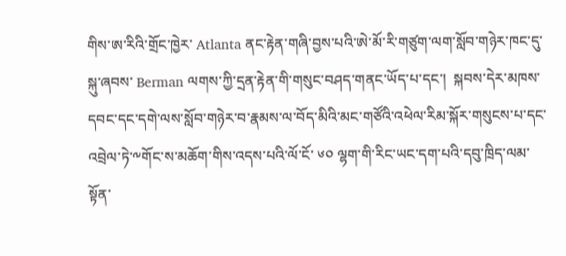གིས་ཨ་རིའི་གྲོང་ཁྱེར་ Atlanta ནང་རྟེན་གཞི་བྱས་པའི་ཨེ་མོ་རི་གཙུག་ལག་སློབ་གཉེར་ཁང་དུ་སྐུ་ཞབས་ Berman ལགས་ཀྱི་དྲན་རྟེན་གི་གསུང་བཤད་གནང་ཡོད་པ་དང་།  སྐབས་དེར་མཁས་དབང་དང་དགེ་ལས་སློབ་གཉེར་བ་རྣམས་ལ་བོད་མིའི་མང་གཙོའི་འཕེལ་རིམ་སྐོར་གསུངས་པ་དང་འབྲེལ་ཏེ་༸གོང་ས་མཆོག་གིས་འདས་པའི་ལོ་ངོ་ ༦༠ ལྷག་གི་རིང་ཡང་དག་པའི་དབུ་ཁྲིད་ལམ་སྟོན་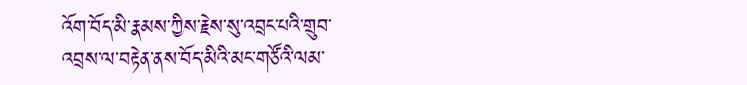འོག་བོད་མི་རྣམས་ཀྱིས་རྗེས་སུ་འབྲང་པའི་གྲུབ་འབྲས་ལ་བརྟེན་ནས་བོད་མིའི་མང་གཙོའི་ལམ་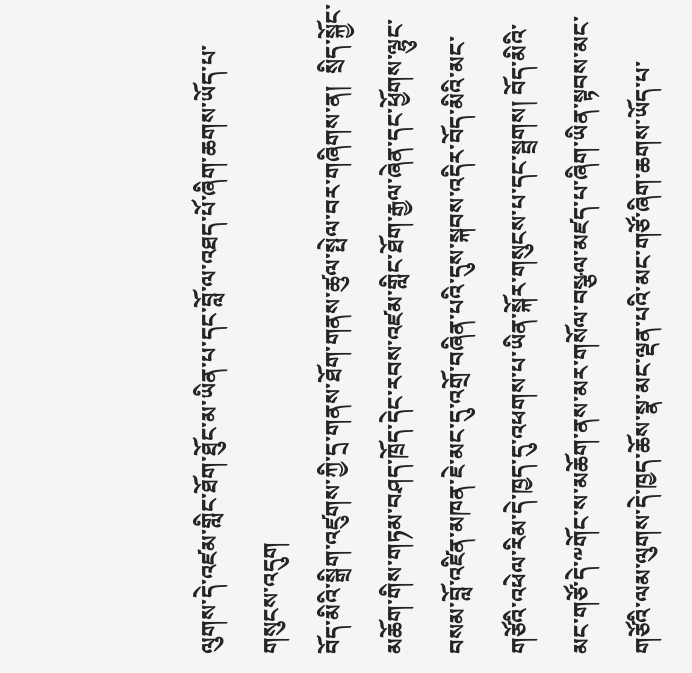ལུགས་དེ་འཛམ་གླིང་ཐོག་ཐོུང་མ་ཡིན་པ་དང་བློ་ལ་འཐད་པོ་ཞིག་ཆགས་ཡོད་པ་གསུངས་འདུག
བོད་མིའི་སྒྲིག་འཛུགས་ཀྱི་དྲ་གནས་ཐོག་གནས་ཚུལ་སྤེལ་བར་གཞིགས་ན།  སྲིད་སྐྱོང་མཆོག་གིས་གཏམ་བཤད་ཁྲོད་དེང་རབས་འཛམ་གླིང་ཐོག་རྒྱལ་ཞེན་དང་ཕྱོགས་ལྷུང་བསམ་བློ་འཛིན་མཁན་ཇེ་མང་དུ་འགྲོ་བཞིན་པའི་དུས་སྐབས་འདིར་བོད་མིའི་མང་གཙོའི་འཕེལ་རིམ་དེ་ཁྱད་དུ་འཕགས་པ་ཡིན་སྐོར་གསུངས་པ་དང་སྦྲགས། བོད་མིའི་མང་གཙོ་དེ་༸གོང་ས་མཆོག་ནས་མར་གསོལ་བསྩལ་མཛད་པ་ཞིག་ཡིན་སྟབས་མང་གཙོའི་ལམ་ལུགས་དེ་ཁྱད་ཆོས་སྣ་མང་ལྡན་པའི་མང་གཙོ་ཞིག་ཆགས་ཡོད་པ་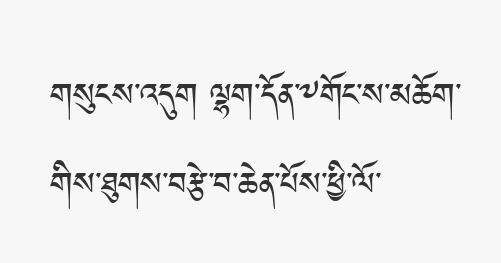གསུངས་འདུག ལྷག་དོན་༸གོང་ས་མཆོག་གིས་ཐུགས་བརྩེ་བ་ཆེན་པོས་ཕྱི་ལོ་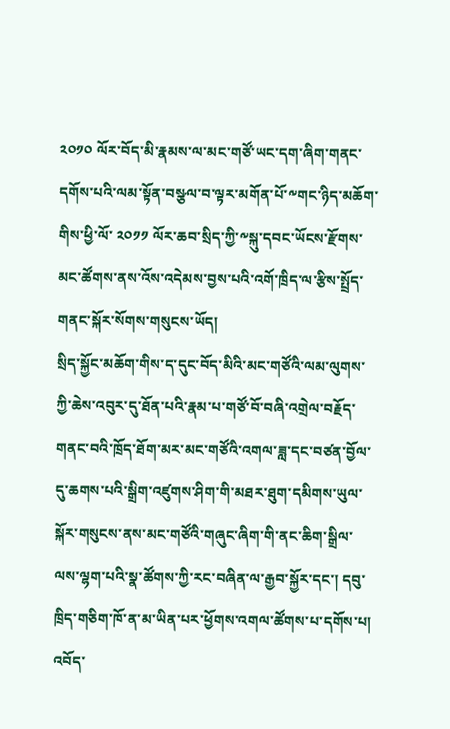༢༠༡༠ ལོར་བོད་མི་རྣམས་ལ་མང་གཙོ་ཡང་དག་ཞིག་གནང་དགོས་པའི་ལམ་སྟོན་བསྩལ་བ་ལྟར་མགོན་པོ་༸གང་ཉིད་མཆོག་གིས་ཕྱི་ལོ་ ༢༠༡༡ ལོར་ཆབ་སྲིད་ཀྱི་༸སྐུ་དབང་ཡོངས་རྫོགས་མང་ཚོགས་ནས་འོས་འདེམས་བྱས་པའི་འགོ་ཁྲིད་ལ་རྩིས་སྤྲོད་གནང་སྐོར་སོགས་གསུངས་ཡོད།
སྲིད་སྐྱོང་མཆོག་གིས་ད་དུང་བོད་མིའི་མང་གཙོའི་ལམ་ལུགས་ཀྱི་ཆེས་འབུར་དུ་ཐོན་པའི་རྣམ་པ་གཙོ་བོ་བཞི་འགྲེལ་བརྗོད་གནང་བའི་ཁྲོད་ཐོག་མར་མང་གཙོའི་འགལ་ཟླ་དང་བཙན་བྱོལ་དུ་ཆགས་པའི་སྒྲིག་འཛུགས་ཤིག་གི་མཐར་ཐུག་དམིགས་ཡུལ་སྐོར་གསུངས་ནས་མང་གཙོའི་གཞུང་ཞིག་གི་ནང་ཆིག་སྒྲིལ་ལས་ལྷག་པའི་སྣ་ཚོགས་ཀྱི་རང་བཞིན་ལ་རྒྱབ་སྐྱོར་དང་། དབུ་ཁྲིད་གཅིག་ཁོ་ན་མ་ཡིན་པར་ཕྱོགས་འགལ་ཚོགས་པ་དགོས་པ། འབོད་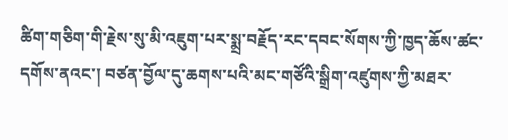ཚིག་གཅིག་གི་རྗེས་སུ་མི་འཇུག་པར་སྨྲ་བརྗོད་རང་དབང་སོགས་ཀྱི་ཁྱད་ཆོས་ཚང་དགོས་ནའང་། བཙན་བྱོལ་དུ་ཆགས་པའི་མང་གཙོའི་སྒྲིག་འཛུགས་ཀྱི་མཐར་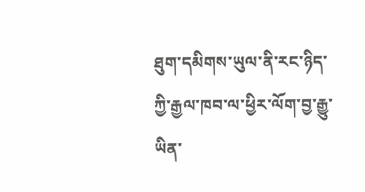ཐུག་དམིགས་ཡུལ་ནི་རང་ཉིད་ཀྱི་རྒྱལ་ཁབ་ལ་ཕྱིར་ལོག་བྱ་རྒྱུ་ཡིན་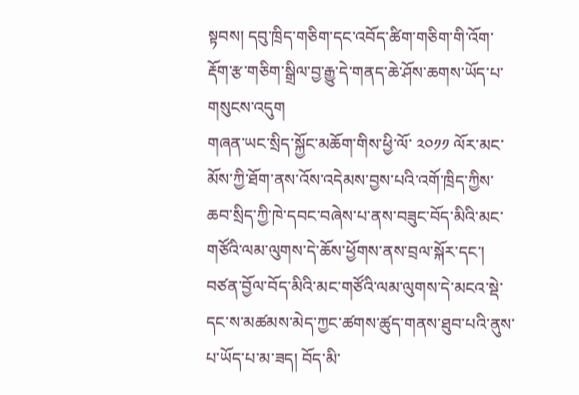སྟབས། དབུ་ཁྲིད་གཅིག་དང་འབོད་ཚིག་གཅིག་གི་འོག་རྡོག་རྩ་གཅིག་སྒྲིལ་བྱ་རྒྱུ་དེ་གནད་ཆེ་ཤོས་ཆགས་ཡོད་པ་གསུངས་འདུག
གཞན་ཡང་སྲིད་སྐྱོང་མཆོག་གིས་ཕྱི་ལོ་ ༢༠༡༡ ལོར་མང་མོས་ཀྱི་ཐོག་ནས་འོས་འདེམས་བྱས་པའི་འགོ་ཁྲིད་ཀྱིས་ཆབ་སྲིད་ཀྱི་ཁེ་དབང་བཞེས་པ་ནས་བཟུང་བོད་མིའི་མང་གཙོའི་ལམ་ལུགས་དེ་ཆོས་ཕྱོགས་ནས་བྲལ་སྐོར་དང་། བཙན་བྱོལ་བོད་མིའི་མང་གཙོའི་ལམ་ལུགས་དེ་མངའ་སྡེ་དང་ས་མཚམས་མེད་ཀྱང་ཚགས་ཚུད་གནས་ཐུབ་པའི་ནུས་པ་ཡོད་པ་མ་ཟད། བོད་མི་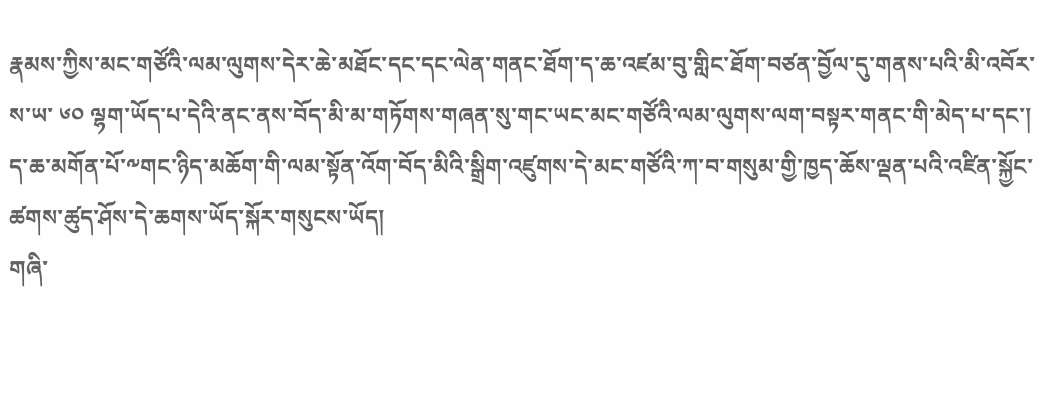རྣམས་ཀྱིས་མང་གཙོའི་ལམ་ལུགས་དེར་ཆེ་མཐོང་དང་དང་ལེན་གནང་ཐོག་ད་ཆ་འཛམ་བུ་གླིང་ཐོག་བཙན་བྱོལ་དུ་གནས་པའི་མི་འབོར་ས་ཡ་ ༦༠ ལྷག་ཡོད་པ་དེའི་ནང་ནས་བོད་མི་མ་གཏོགས་གཞན་སུ་གང་ཡང་མང་གཙོའི་ལམ་ལུགས་ལག་བསྟར་གནང་གི་མེད་པ་དང་། ད་ཆ་མགོན་པོ་༸གང་ཉིད་མཆོག་གི་ལམ་སྟོན་འོག་བོད་མིའི་སྒྲིག་འཛུགས་དེ་མང་གཙོའི་ཀ་བ་གསུམ་གྱི་ཁྱད་ཆོས་ལྡན་པའི་འཛིན་སྐྱོང་ཚགས་ཚུད་ཤོས་དེ་ཆགས་ཡོད་སྐོར་གསུངས་ཡོད།
གཞི་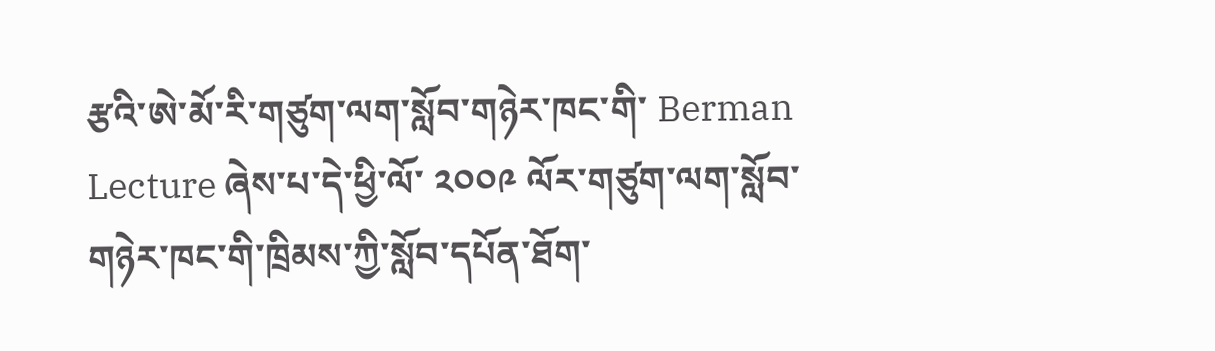རྩའི་ཨེ་མོ་རི་གཙུག་ལག་སློབ་གཉེར་ཁང་གི་ Berman Lecture ཞེས་པ་དེ་ཕྱི་ལོ་ ༢༠༠༩ ལོར་གཙུག་ལག་སློབ་གཉེར་ཁང་གི་ཁྲིམས་ཀྱི་སློབ་དཔོན་ཐོག་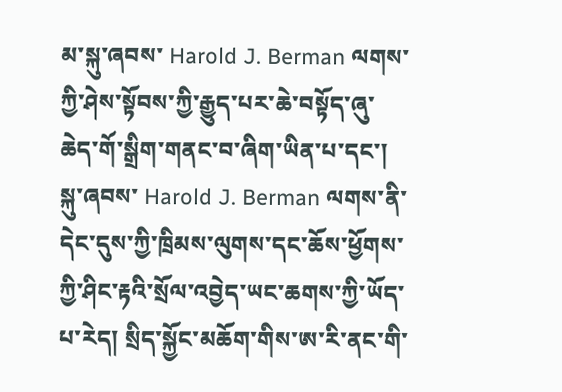མ་སྐུ་ཞབས་ Harold J. Berman ལགས་ཀྱི་ཤེས་སྟོབས་ཀྱི་རྒྱུད་པར་ཆེ་བསྟོད་ཞུ་ཆེད་གོ་སྒྲིག་གནང་བ་ཞིག་ཡིན་པ་དང་། སྐུ་ཞབས་ Harold J. Berman ལགས་ནི་དེང་དུས་ཀྱི་ཁྲིམས་ལུགས་དང་ཆོས་ཕྱོགས་ཀྱི་ཤིང་རྟའི་སྲོལ་འབྱེད་ཡང་ཆགས་ཀྱི་ཡོད་པ་རེད། སྲིད་སྐྱོང་མཆོག་གིས་ཨ་རི་ནང་གི་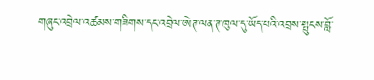གཞུང་འབྲེལ་འཚམས་གཟིགས་དང་འབྲེལ་ཨེཊ་ལན་ཊ་ཁུལ་དུ་ཡོད་པའི་འབྲས་སྤུངས་བློ་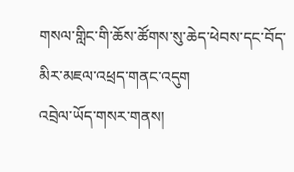གསལ་གླིང་གི་ཆོས་ཚོགས་སུ་ཆེད་ཕེབས་དང་བོད་མིར་མཇལ་འཕྲད་གནང་འདུག
འབྲེལ་ཡོད་གསར་གནས།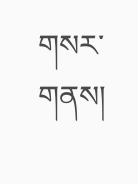གསར་གནས།